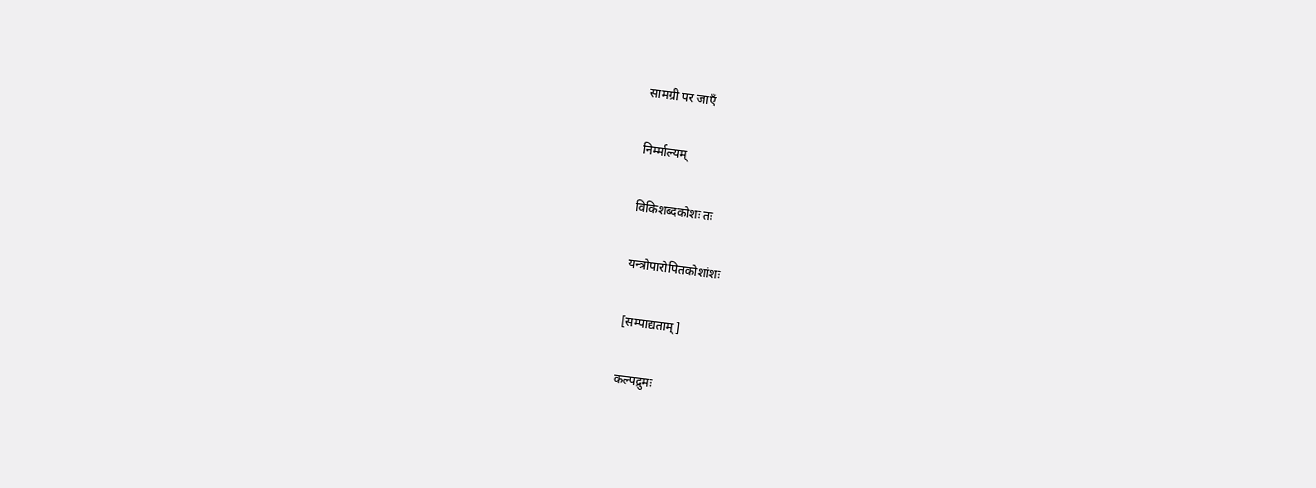सामग्री पर जाएँ

निर्म्माल्यम्

विकिशब्दकोशः तः

यन्त्रोपारोपितकोशांशः

[सम्पाद्यताम्]

कल्पद्रुमः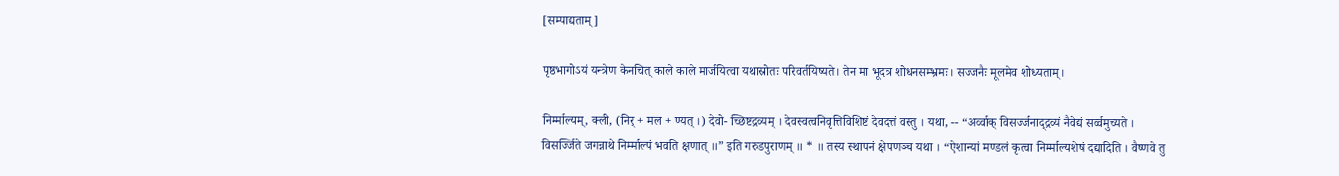[सम्पाद्यताम्]

पृष्ठभागोऽयं यन्त्रेण केनचित् काले काले मार्जयित्वा यथास्रोतः परिवर्तयिष्यते। तेन मा भूदत्र शोधनसम्भ्रमः। सज्जनैः मूलमेव शोध्यताम्।

निर्म्माल्यम्, क्ली, (निर् + मल + ण्यत् ।) देवो- च्छिष्टद्रव्यम् । देवस्वत्वनिवृत्तिविशिष्टं देवदत्तं वस्तु । यथा, -- “अर्व्वाक् विसर्ज्जनाद्द्रव्यं नैवेद्यं सर्व्वमुच्यते । विसर्ज्जिते जगन्नाथे निर्म्माल्पं भवति क्षणात् ॥” इति गरुडपुराणम् ॥ * ॥ तस्य स्थापनं क्षेपणञ्च यथा । “ऐशान्यां मण्डलं कृत्वा निर्म्माल्यशेषं दद्यादिति । वैष्णवे तु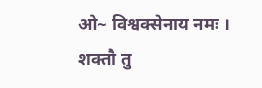ओ~ विश्वक्सेनाय नमः । शक्तौ तु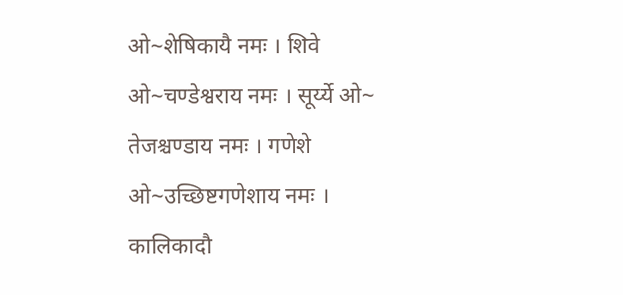ओ~शेषिकायै नमः । शिवे ओ~चण्डेश्वराय नमः । सूर्य्ये ओ~ तेजश्चण्डाय नमः । गणेशे ओ~उच्छिष्टगणेशाय नमः । कालिकादौ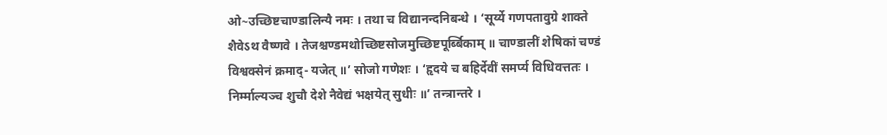ओ~उच्छिष्टचाण्डालिन्यै नमः । तथा च विद्यानन्दनिबन्धे । ‘सूर्य्ये गणपतावुग्रे शाक्ते शैवेऽथ वैष्णवे । तेजश्चण्डमथोच्छिष्टसोजमुच्छिष्टपूर्ब्बिकाम् ॥ चाण्डालीं शेषिकां चण्डं विश्वक्सेनं क्रमाद्- यजेत् ॥’ सोजो गणेशः । ‘हृदये च बहिर्देवीं समर्प्य विधिवत्ततः । निर्म्माल्यञ्च शुचौ देशे नैवेद्यं भक्षयेत् सुधीः ॥’ तन्त्रान्तरे ।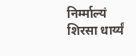निर्म्माल्यं शिरसा धार्य्यं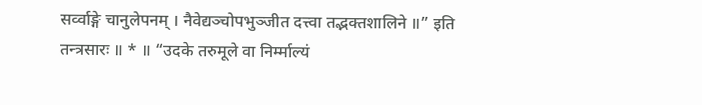सर्व्वाङ्गे चानुलेपनम् । नैवेद्यञ्चोपभुञ्जीत दत्त्वा तद्भक्तशालिने ॥” इति तन्त्रसारः ॥ * ॥ “उदके तरुमूले वा निर्म्माल्यं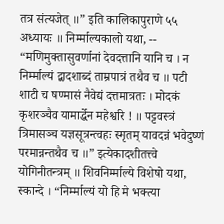तत्र संत्यजेत् ॥” इति कालिकापुराणे ५५ अध्यायः ॥ निर्म्माल्यकालो यथा, -- “मणिमुक्तासुवर्णानां देवदत्तानि यानि च । न निर्म्माल्यं द्बादशाब्दं ताम्रपात्रं तथैव च ॥ पटी शाटी च षण्मासं नैवेद्यं दत्तमात्रतः । मोदकं कृशरञ्चैव यामार्द्धेन महेश्वरि ! ॥ पट्टवस्त्रं त्रिमासञ्च यज्ञसूत्रन्त्वहः स्मृतम् यावदन्नं भवेदुष्णं परमान्नन्तथैव च ॥” इत्येकादशीतत्त्वे योगिनीतन्त्रम् ॥ शिवनिर्म्माल्ये विशेषो यथा, स्कान्दे । “निर्म्माल्यं यो हि मे भक्त्या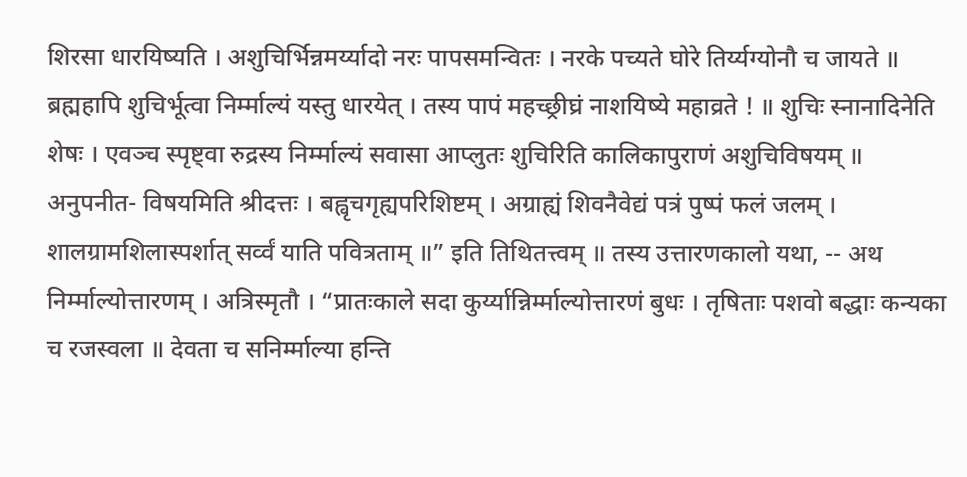शिरसा धारयिष्यति । अशुचिर्भिन्नमर्य्यादो नरः पापसमन्वितः । नरके पच्यते घोरे तिर्य्यग्योनौ च जायते ॥ ब्रह्महापि शुचिर्भूत्वा निर्म्माल्यं यस्तु धारयेत् । तस्य पापं महच्छ्रीघ्रं नाशयिष्ये महाव्रते ! ॥ शुचिः स्नानादिनेति शेषः । एवञ्च स्पृष्ट्वा रुद्रस्य निर्म्माल्यं सवासा आप्लुतः शुचिरिति कालिकापुराणं अशुचिविषयम् ॥ अनुपनीत- विषयमिति श्रीदत्तः । बह्वृचगृह्यपरिशिष्टम् । अग्राह्यं शिवनैवेद्यं पत्रं पुष्पं फलं जलम् । शालग्रामशिलास्पर्शात् सर्व्वं याति पवित्रताम् ॥” इति तिथितत्त्वम् ॥ तस्य उत्तारणकालो यथा, -- अथ निर्म्माल्योत्तारणम् । अत्रिस्मृतौ । “प्रातःकाले सदा कुर्य्यान्निर्म्माल्योत्तारणं बुधः । तृषिताः पशवो बद्धाः कन्यका च रजस्वला ॥ देवता च सनिर्म्माल्या हन्ति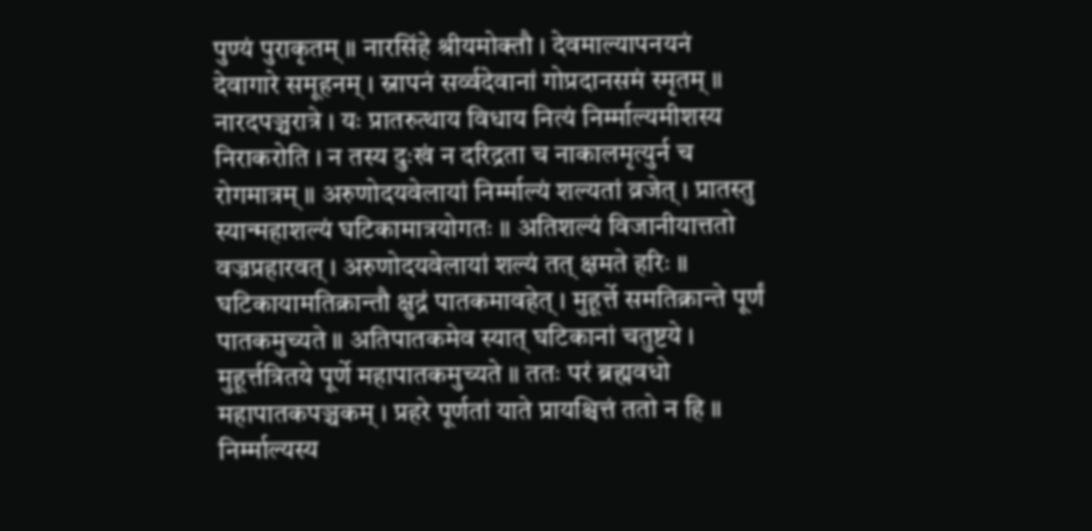पुण्यं पुराकृतम् ॥ नारसिंहे श्रीयमोक्तौ । देवमाल्यापनयनं देवागारे समूहनम् । स्नापनं सर्व्वदेवानां गोप्रदानसमं स्मृतम् ॥ नारदपञ्चरात्रे । यः प्रातरुत्थाय विधाय नित्यं निर्म्माल्यमीशस्य निराकरोति । न तस्य दुःखं न दरिद्रता च नाकालमृत्युर्न च रोगमात्रम् ॥ अरुणोदयवेलायां निर्म्माल्यं शल्यतां व्रजेत् । प्रातस्तु स्यान्महाशल्यं घटिकामात्रयोगतः ॥ अतिशल्यं विजानीयात्ततो वज्रप्रहारवत् । अरुणोदयवेलायां शल्यं तत् क्षमते हरिः ॥ घटिकायामतिक्रान्तौ क्षुद्रं पातकमावहेत् । मुहूर्त्ते समतिक्रान्ते पूर्णं पातकमुच्यते ॥ अतिपातकमेव स्यात् घटिकानां चतुष्टये । मुहूर्त्तत्रितये पूर्णे महापातकमुच्यते ॥ ततः परं ब्रह्मवधो महापातकपञ्चकम् । प्रहरे पूर्णतां याते प्रायश्चित्तं ततो न हि ॥ निर्म्माल्यस्य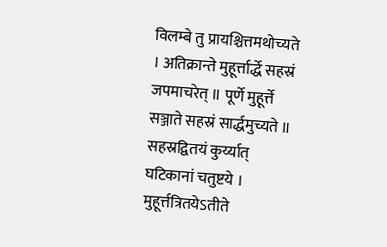विलम्बे तु प्रायश्चित्तमथोच्यते । अतिक्रान्ते मुहूर्त्तार्द्धे सहस्रं जपमाचरेत् ॥ पूर्णे मुहूर्त्ते सञ्जाते सहस्रं सार्द्धमुच्यते ॥ सहस्रद्वितयं कुर्य्यात् घटिकानां चतुष्टये । मुहूर्त्तत्रितयेऽतीते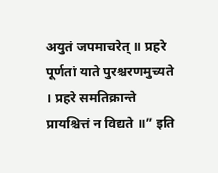अयुतं जपमाचरेत् ॥ प्रहरे पूर्णतां याते पुरश्चरणमुच्यते । प्रहरे समतिक्रान्ते प्रायश्चित्तं न विद्यते ॥” इति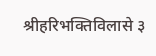श्रीहरिभक्तिविलासे ३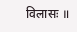विलासः ॥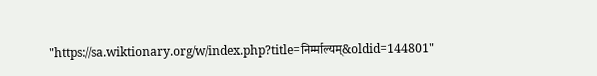"https://sa.wiktionary.org/w/index.php?title=निर्म्माल्यम्&oldid=144801"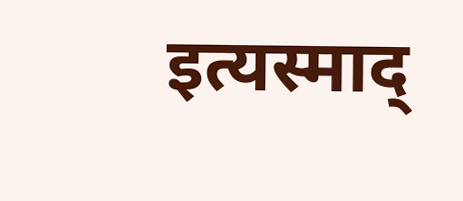इत्यस्माद्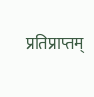प्रतिप्राप्तम्